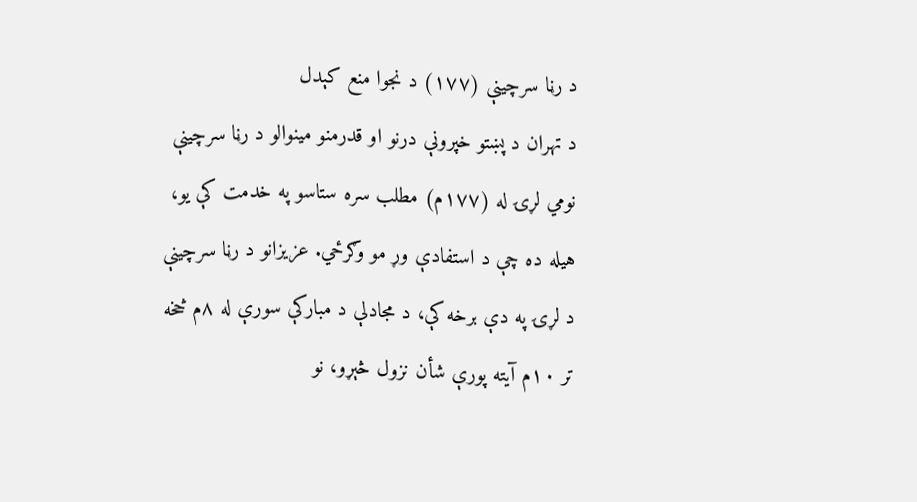د رڼا سرچینې (۱۷۷) د نجوا منع کېدل
د تهران د پښتو خپرونې درنو او قدرمنو مینوالو د رڼا سرچینې نومي لړۍ له (۱۷۷م) مطلب سره ستاسو په خدمت کې یو، هیله ده چې د استفادې وړ مو وګرځي. عزیزانو د رڼا سرچینې د لړۍ په دې برخه کې، د مجادلې د مبارکې سورې له ۸م څخه تر ۱۰م آیته پورې شأن نزول څېړو، نو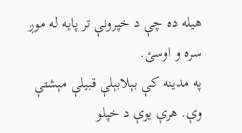هیله ده چې د خپرونې تر پایه له موږ سره و اوسئ.
په مدینه کې بېلابېلې قبیلې مېشتې وې. هرې یوې د خپلو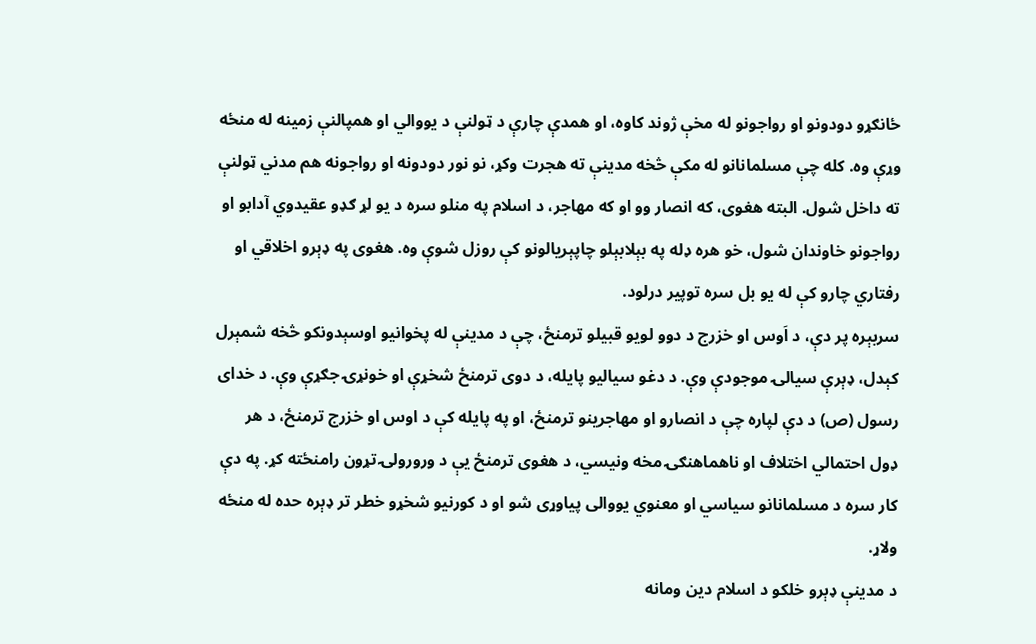ځانګړو دودونو او رواجونو له مخې ژوند کاوه، او همدې چارې د ټولنې د یووالي او همپالنې زمینه له منځه وړې وه. کله چې مسلمانانو له مکې څخه مدینې ته هجرت وکړ، نو نور دودونه او رواجونه هم مدني ټولنې ته داخل شول. البته هغوی، که انصار وو او که مهاجر، د اسلام په منلو سره د یو لړ ګډو عقیدوي آدابو او رواجونو خاوندان شول، خو هره ډله په بېلابېلو چاپېریالونو کې روزل شوې وه. هغوی په ډېرو اخلاقي او رفتاري چارو کې له یو بل سره توپیر درلود.
سربېره پر دې، د اَوس او خزرج د دوو لویو قبیلو ترمنځ، چې د مدینې له پخوانیو اوسېدونکو څخه شمېرل کېدل، ډېرې سیالۍ موجودې وې. د دغو سیالیو پایله، د دوی ترمنځ شخړې او خونړۍ جګړې وې. د خدای رسول (ص) د دې لپاره چې د انصارو او مهاجرینو ترمنځ، او په پایله کې د اوس او خزرج ترمنځ، د هر ډول احتمالي اختلاف او ناهماهنګۍ مخه ونیسي، د هغوی ترمنځ یې د ورورولۍ تړون رامنځته کړ. په دې کار سره د مسلمانانو سیاسي او معنوي یووالی پیاوړی شو او د کورنیو شخړو خطر تر ډېره حده له منځه ولاړ.
د مدینې ډېرو خلکو د اسلام دین ومانه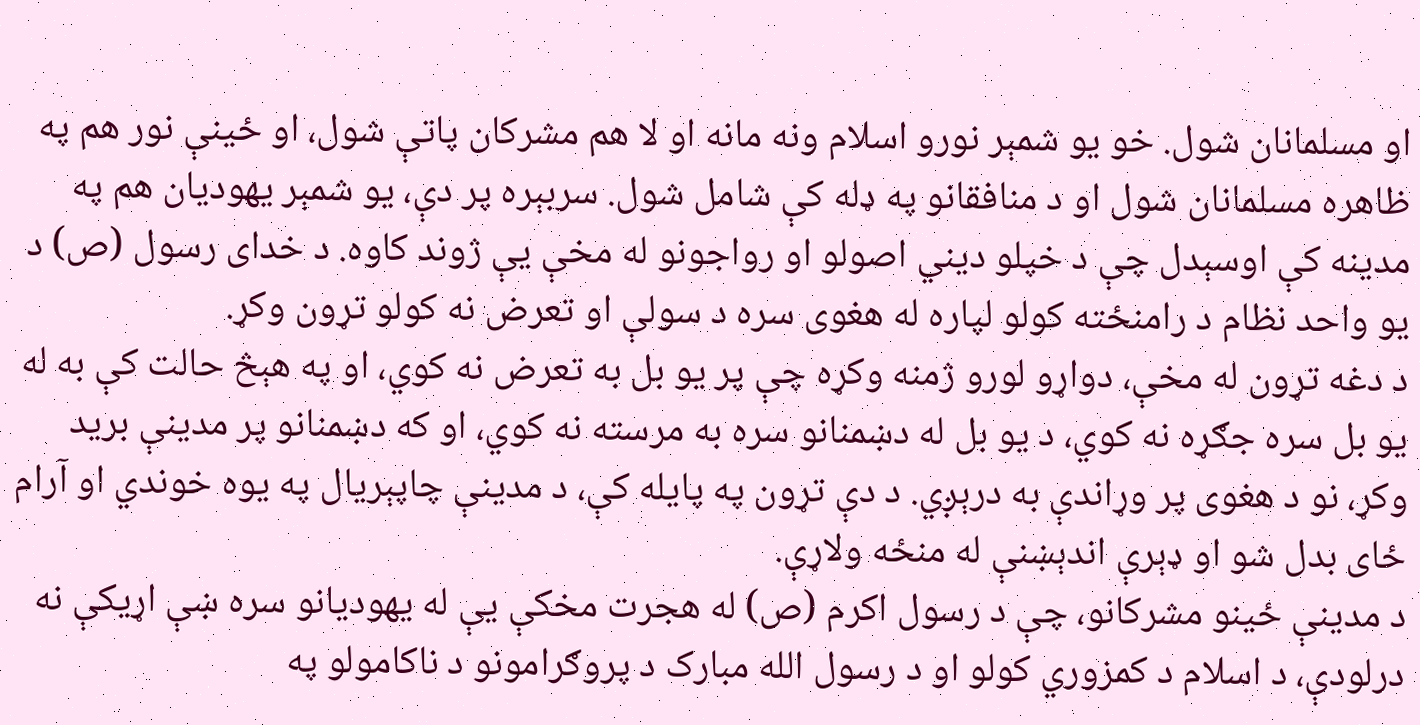او مسلمانان شول. خو یو شمېر نورو اسلام ونه مانه او لا هم مشرکان پاتې شول، او ځینې نور هم په ظاهره مسلمانان شول او د منافقانو په ډله کې شامل شول. سربېره پر دې، یو شمېر یهودیان هم په مدینه کې اوسېدل چې د خپلو دیني اصولو او رواجونو له مخې یې ژوند کاوه. د خدای رسول (ص) د یو واحد نظام د رامنځته کولو لپاره له هغوی سره د سولې او تعرض نه کولو تړون وکړ.
د دغه تړون له مخې، دواړو لورو ژمنه وکړه چې پر یو بل به تعرض نه کوي، او په هېڅ حالت کې به له یو بل سره جګړه نه کوي، د یو بل له دښمنانو سره به مرسته نه کوي، او که دښمنانو پر مدینې برید وکړ، نو د هغوی پر وړاندې به درېږي. د دې تړون په پایله کې، د مدینې چاپېریال په یوه خوندي او آرام ځای بدل شو او ډېرې اندېښنې له منځه ولاړې.
د مدینې ځینو مشرکانو، چې د رسول اکرم (ص) له هجرت مخکې یې له یهودیانو سره ښې اړیکې نه درلودې، د اسلام د کمزوري کولو او د رسول الله مبارک د پروګرامونو د ناکامولو په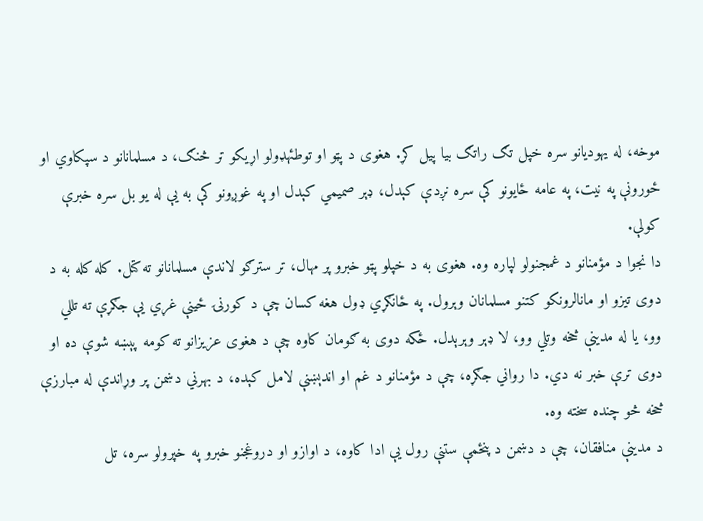موخه، له یهودیانو سره خپل تګ راتګ بیا پیل کړ. هغوی د پټو او توطئهډولو اړیکو تر څنګ، د مسلمانانو د سپکاوي او ځورونې په نیت، په عامه ځایونو کې سره نږدې کېدل، ډېر صمیمي کېدل او په غوږونو کې به یې له یو بل سره خبرې کولې.
دا نجوا د مؤمنانو د غمجنولو لپاره وه. هغوی به د خپلو پټو خبرو پر مهال، تر سترګو لاندې مسلمانانو ته کتل. کله کله به د دوی تیزو او مانالرونکو کتنو مسلمانان وېرول. په ځانګړي ډول هغه کسان چې د کورنۍ ځینې غړي یې جګړې ته تللي وو، یا له مدینې څخه وتلي وو، لا ډېر وېرېدل. ځکه دوی به ګومان کاوه چې د هغوی عزیزانو ته کومه پېښه شوې ده او دوی ترې خبر نه دي. دا رواني جګړه، چې د مؤمنانو د غم او اندېښنې لامل کېده، د بهرني دښمن پر وړاندې له مبارزې څخه څو چنده سخته وه.
د مدینې منافقان، چې د دښمن د پنځمې ستنې رول یې ادا کاوه، د اوازو او دروغجنو خبرو په خپرولو سره، تل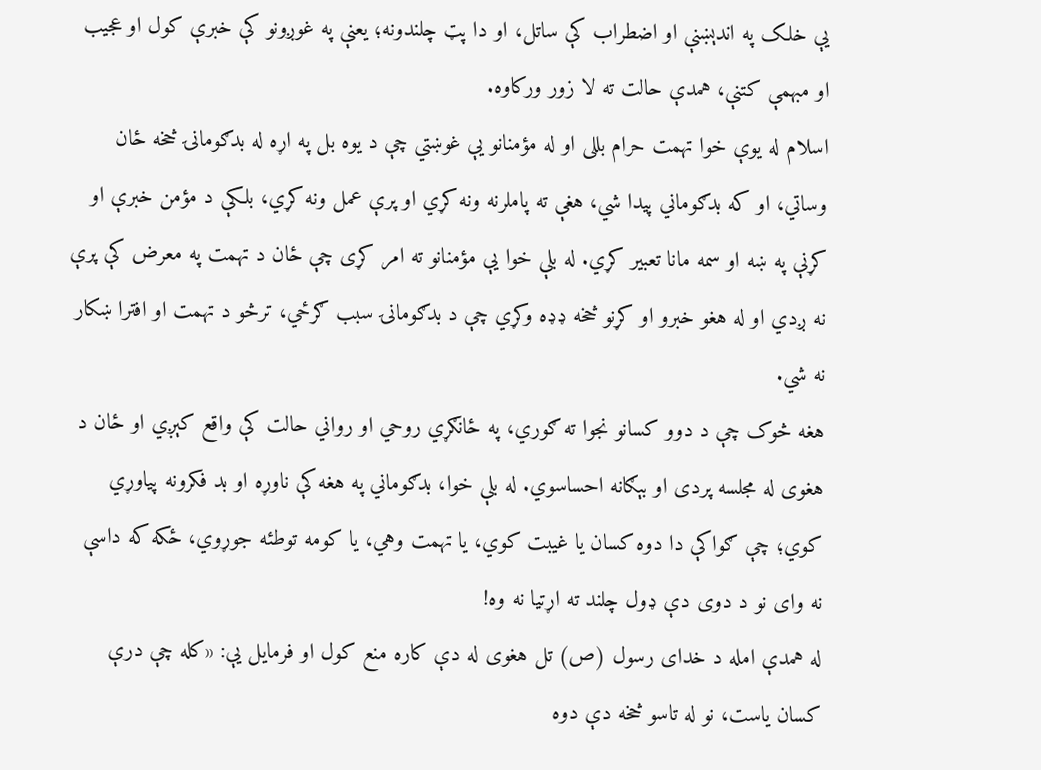یې خلک په اندېښنې او اضطراب کې ساتل، او دا پټ چلندونه؛ یعنې په غوږونو کې خبرې کول او عجیب او مبهمې کتنې، همدې حالت ته لا زور ورکاوه.
اسلام له یوې خوا تهمت حرام بللی او له مؤمنانو یې غوښتي چې د یوه بل په اړه له بدګومانۍ څخه ځان وساتي، او که بدګوماني پیدا شي، هغې ته پاملرنه ونه کړي او پرې عمل ونه کړي، بلکې د مؤمن خبرې او کړنې په ښه او سمه مانا تعبیر کړي. له بلې خوا یې مؤمنانو ته امر کړی چې ځان د تهمت په معرض کې پرې نه ږدي او له هغو خبرو او کړنو څخه ډډه وکړي چې د بدګومانۍ سبب ګرځي، ترڅو د تهمت او افترا ښکار نه شي.
هغه څوک چې د دوو کسانو نجوا ته ګوري، په ځانګړي روحي او رواني حالت کې واقع کېږي او ځان د هغوی له مجلسه پردی او بېګانه احساسوي. له بلې خوا، بدګوماني په هغه کې ناوړه او بد فکرونه پیاوړي کوي؛ چې ګواکې دا دوه کسان یا غیبت کوي، یا تهمت وهي، یا کومه توطئه جوړوي، ځکه که داسې نه وای نو د دوی دې ډول چلند ته اړتیا نه وه!
له همدې امله د خدای رسول (ص) تل هغوی له دې کاره منع کول او فرمایل یې: «کله چې درې کسان یاست، نو له تاسو څخه دې دوه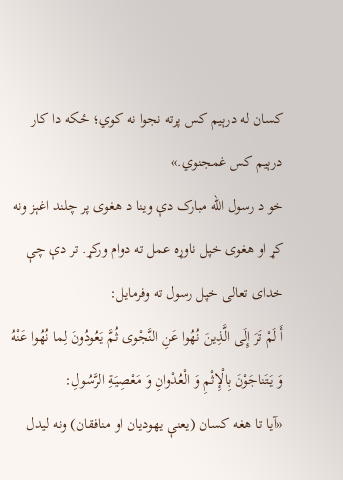کسان له درېیم کس پرته نجوا نه کوي؛ ځکه دا کار درېیم کس غمجنوي.»
خو د رسول الله مبارک دې وینا د هغوی پر چلند اغېز ونه کړ او هغوی خپل ناوړه عمل ته دوام ورکړ. تر دې چې خدای تعالی خپل رسول ته وفرمایل:
أَ لَمْ تَرَ إِلَى الَّذِینَ نُهُوا عَنِ النَّجْوى ثُمَّ یَعُودُونَ لِما نُهُوا عَنْهُ وَ یَتَناجَوْنَ بِالْإِثْمِ وَ الْعُدْوانِ وَ مَعْصِیَةِ الرَّسُولِ:
«آیا تا هغه کسان (یعنې یهودیان او منافقان) ونه لیدل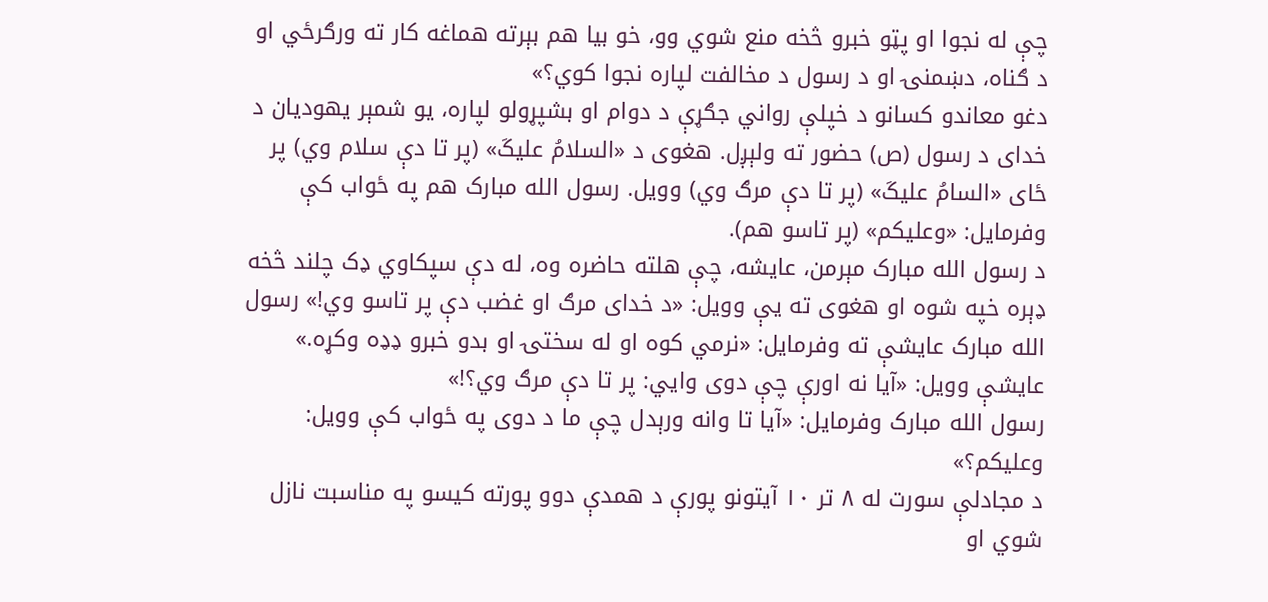چې له نجوا او پټو خبرو څخه منع شوي وو، خو بیا هم بېرته هماغه کار ته ورګرځي او د ګناه، دښمنۍ او د رسول د مخالفت لپاره نجوا کوي؟»
دغو معاندو کسانو د خپلې رواني جګړې د دوام او بشپړولو لپاره، یو شمېر یهودیان د خدای د رسول (ص) حضور ته ولېږل. هغوی د «السلامُ علیکَ» (پر تا دې سلام وي) پر ځای «السامُ علیکَ» (پر تا دې مرګ وي) وویل. رسول الله مبارک هم په ځواب کې وفرمایل: «وعلیکم» (پر تاسو هم).
د رسول الله مبارک مېرمن، عایشه، چې هلته حاضره وه، له دې سپکاوي ډک چلند څخه ډېره خپه شوه او هغوی ته یې وویل: «د خدای مرګ او غضب دې پر تاسو وي!» رسول الله مبارک عایشې ته وفرمایل: «نرمي کوه او له سختۍ او بدو خبرو ډډه وکړه.»
عایشې وویل: «آیا نه اورې چې دوی وایي: پر تا دې مرګ وي؟!»
رسول الله مبارک وفرمایل: «آیا تا وانه ورېدل چې ما د دوی په ځواب کې وویل: وعلیکم؟»
د مجادلې سورت له ۸ تر ۱۰ آیتونو پورې د همدې دوو پورته کیسو په مناسبت نازل شوي او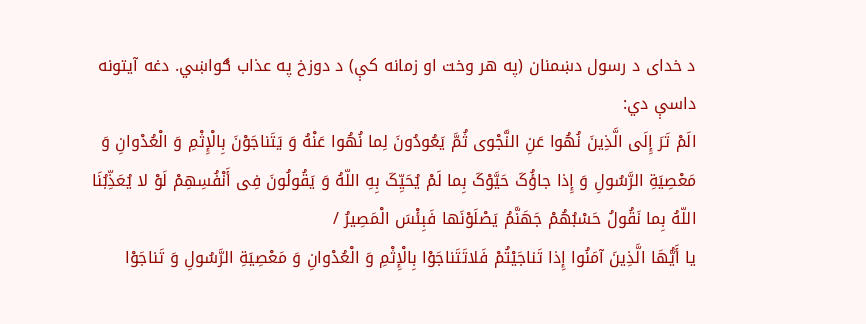د خدای د رسول دښمنان (په هر وخت او زمانه کې) د دوزخ په عذاب ګواښي. دغه آیتونه داسې دي:
الَمْ تَرَ إِلَى الَّذِینَ نُهُوا عَنِ النَّجْوى ثُمَّ یَعُودُونَ لِما نُهُوا عَنْهُ وَ یَتَناجَوْنَ بِالْإِثْمِ وَ الْعُدْوانِ وَ مَعْصِیَةِ الرَّسُولِ وَ إِذا جاؤُکَ حَیَّوْکَ بِما لَمْ یُحَیِّکَ بِهِ اللّهُ وَ یَقُولُونَ فِی أَنْفُسِهِمْ لَوْ لا یُعَذِّبُنَا اللّهُ بِما نَقُولُ حَسْبُهُمْ جَهَنَّمُ یَصْلَوْنَها فَبِئْسَ الْمَصِیرُ /
یا أَیُّهَا الَّذِینَ آمَنُوا إِذا تَناجَیْتُمْ فَلاتَتَناجَوْا بِالْإِثْمِ وَ الْعُدْوانِ وَ مَعْصِیَةِ الرَّسُولِ وَ تَناجَوْا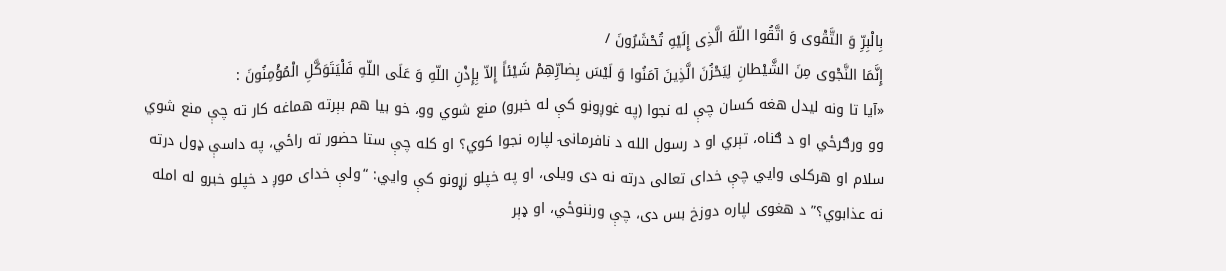بِالْبِرِّ وَ التَّقْوى وَ اتَّقُوا اللّهَ الَّذِی إِلَیْهِ تُحْشَرُونَ /
إِنَّمَا النَّجْوى مِنَ الشَّیْطانِ لِیَحْزُنَ الَّذِینَ آمَنُوا وَ لَیْسَ بِضارِّهِمْ شَیْئاً إِلاّ بِإِذْنِ اللّهِ وَ عَلَى اللّهِ فَلْیَتَوَکَّلِ الْمُؤْمِنُونَ :
«آیا تا ونه لیدل هغه کسان چې له نجوا (په غوږونو کې له خبرو) منع شوي وو، خو بیا هم بېرته هماغه کار ته چې منع شوي وو ورګرځي او د ګناه، تېري او د رسول الله د نافرمانۍ لپاره نجوا کوي؟ او کله چې ستا حضور ته راځي، په داسې ډول درته سلام او هرکلی وایي چې خدای تعالی درته نه دی ویلی، او په خپلو زړونو کې وایي: “ولې خدای موږ د خپلو خبرو له امله نه عذابوي؟” د هغوی لپاره دوزخ بس دی، چې ورننوځي، او ډېر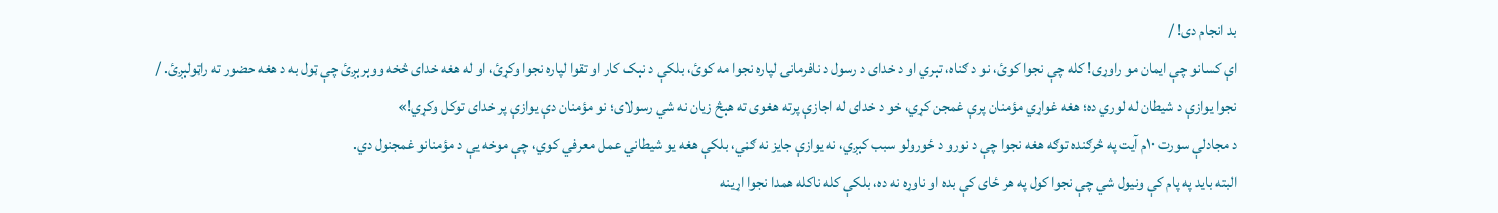بد انجام دی! /
اې کسانو چې ایمان مو راوړی! کله چې نجوا کوئ، نو د ګناه، تېري او د خدای د رسول د نافرمانۍ لپاره نجوا مه کوئ، بلکې د نېک کار او تقوا لپاره نجوا وکړئ، او له هغه خدای څخه ووېرېږئ چې ټول به د هغه حضور ته راټولېږئ. /
نجوا یوازې د شیطان له لوري ده؛ هغه غواړي مؤمنان پرې غمجن کړي، خو د خدای له اجازې پرته هغوی ته هېڅ زیان نه شي رسولای؛ نو مؤمنان دې یوازې پر خدای توکل وکړي!»
د مجادلې سورت ۱۰م آیت په څرګنده توګه هغه نجوا چې د نورو د ځورولو سبب کېږي، نه یوازې جایز نه ګڼي، بلکې هغه یو شیطاني عمل معرفي کوي، چې موخه یې د مؤمنانو غمجنول دي.
البته باید په پام کې ونیول شي چې نجوا کول په هر ځای کې بده او ناوړه نه ده، بلکې کله ناکله همدا نجوا اړینه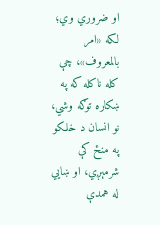او ضروري وي؛ لکه «امر بالمعروف»، چې کله ناکله که په ښکاره توګه وشي، نو انسان د خلکو په منځ کې شرمېږي، او ښايي له همدې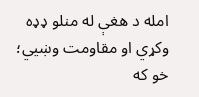امله د هغې له منلو ډډه وکړي او مقاومت وښيي؛ خو که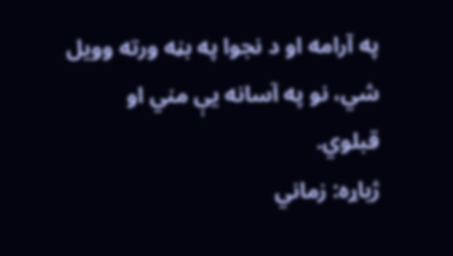په آرامه او د نجوا په بڼه ورته وویل شي، نو په آسانه یې مني او قبلوي.
ژباړه: زماني